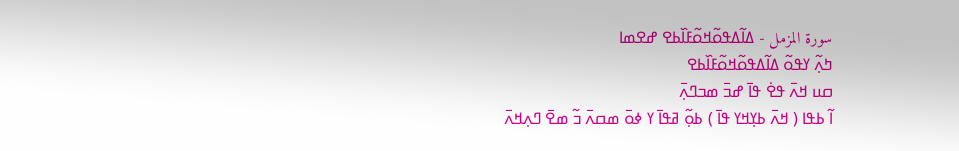سورة المزمل - ߡߊ߬ߡߟߋ߬ߞߋ߬ߓߊ߰ߕߐ ߝߐߘߊ
ߤߍ߲߬ ߌߟߋ߬ ߡߊ߬ߡߟߋ߬ߞߋ߬ߓߊ߰ߕߐ
ߛߎ ߞߍ߫ ߟߐ߭ ߟߊ߫ ߝߏ߫ ߘߏߣߍ߲߫
ߊ߬ ߕߟߊ ( ߞߍ߫ ߕߌ߲ߞߌ ߟߊ߫ ) ߕߋ߲߬ ߥߟߊ߫ ߌ ߦߋ߫ ߘߛߍ߫ ߏ߬ ߘߐ߫ ߣߍ߲ߞߍ߫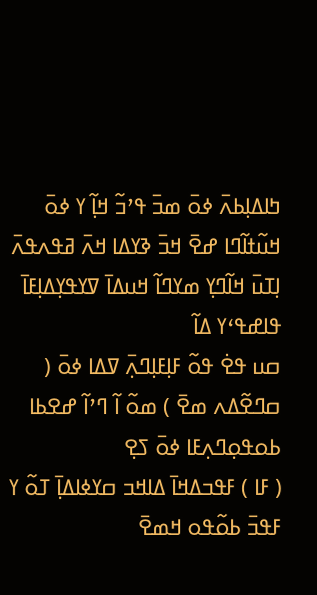ߤߊߡߊ߲ߕߍ߫ ߦߋ߫ ߘߏ߫ ߟߴߏ߬ ߞߊ߲߬ ߌ ߦߋ߫ ߞߎ߬ߙߊ߬ߣߊ ߝߐ߫ ߞߏ߫ ߢߌߡߊ ߞߍ߫ ߥߟߍߟߍ߫
ߊ߲ߠߎ߫ ߞߊ߬ߣߌ߲ ߘߌߣߊ߬ ߞߎߡߊ߫ ߜߌߟߌ߲ߡߊ߲ߓߊ߫ ߟߊߝߟߵߌ ߡߊ߬
ߛߎ ߟߐ߭ ߟߋ߬ ߓߊ߲ߓߊ߲ߣߍ߲߫ ߜߡߊ ߦߋ߫ ( ߛߣߐ߬ߡߍ ߘߐ߫ ) ߘߋ߬ ߊ߬ ߣߴߊ߬ ߝߐߕߊ ߕߋߟߋ߲ߣߍ߲ߓߊ ߦߋ߫ ߖߐ߲
( ߓߊ ) ߓߟߏߡߞߊ߫ ߡߊߞߏ ߛߌߦߊߡߊ߲߫ ߠߋ߬ ߌ ߓߟߏ߫ ߕߋ߬ߟߋ ߞߘߐ߫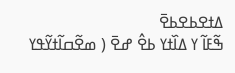ߡߙߐߕߐߕߐ߫
ߒ߬ߓߊ߬ ߌ ߡߊ߰ߙߌ ߕߐ߮ ߝߐ߫ ( ߘߐ߬ߛߊ߬ߙߌ߬ߟߌ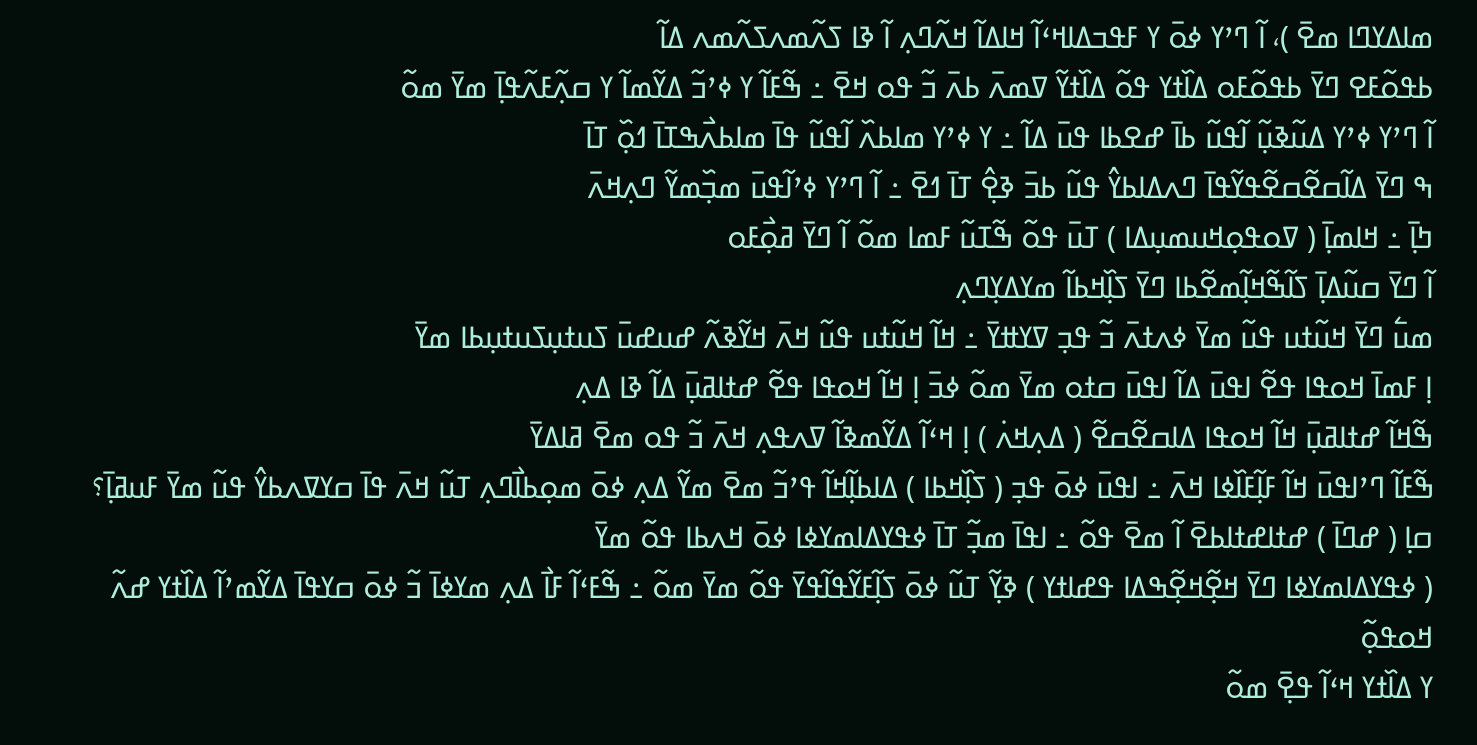ߘߊߡߌߣߊ ߘߐ߫ )، ߊ߬ ߣߴߌ ߦߋ߫ ߌ ߓߟߏߡߊߞߵߊ߬ ߞߊߡߊ߬ ߞߍ߬ߣߍ߲ ߊ߬ ߢߊ ߖߍ߬ߘߍߖߍ߬ߘߍ ߡߊ߬
ߕߟߋ߬ߓߐ ߣߌ߫ ߕߟߋ߬ߓߋ ߡߊ߰ߙߌ ߟߋ߬ ߡߊ߰ߙߌ߬ ߜߘߍ߫ ߕߍ߫ ߏ߬ ߟߋ ߞߐ߫ ߸ ߒ߬ߓߊ߬ ߌ ߦߴߏ߬ ߡߌ߬ߘߊ߬ ߌ ߛߍ߲߬ߓߍ߬ߟߊ߲߫ ߘߌ߫ ߘߋ߬
ߊ߬ ߣߴߌ ߦߴߌ ߡߎ߬ߢߎ߲߬ ߊ߬ߟߎ߬ ߕߊ߫ ߝߐߕߊ ߟߎ߫ ߡߊ߬ ߸ ߌ ߦߴߌ ߘߊߕߍ߰ ߊ߬ߟߎ߬ ߟߊ߫ ߘߊߕߍ߯ߒߠߊ߫ ߗߋ߲߰ ߠߊ߫
ߒ ߣߌ߫ ߡߊ߬ߛߐ߬ߛߐ߬ߟߌ߬ߟߊ߫ ߣߍߡߊߕߌ߮ ߟߎ߬ ߕߏ߫ ߢߐ߲߮ ߠߊ߫ ߗߐ߫ ߸ ߊ߬ ߣߴߌ ߦߴߊ߬ߟߎ߫ ߘߏ߲߰ߘߌ߬ ߣߍ߲ߞߍ߫
ߤߊ߲߫ ߸ ߞߊߘߊ߲߫ ( ߜߋߟߋ߲ߞߎߘߎ߲ߡߊ ) ߠߎ߫ ߟߋ߬ ߒ߬ߠߎ߬ ߓߘߊ ߘߋ߬ ߊ߬ ߣߌ߫ ߥߋ߲߯ߓߋ
ߊ߬ ߣߌ߫ ߛߎ߬ߡߊ߲߫ ߖߊ߬ߒ߬ߞߊ߲߬ߘߐ߬ߕߊ ߣߌ߫ ߖߊ߲߰ߞߕߊ߬ ߘߌߡߌ߲ߣߍ߲
ߘߎ߱ ߣߌ߫ ߞߎ߬ߙߎ ߟߎ߬ ߘߌ߫ ߦߍߙߍ߫ ߏ߬ ߟߏ߲ ߜߌߚߌ߫ ߸ ߞߊ߬ ߞߎ߬ߙߎ ߟߎ߬ ߞߍ߫ ߞߌ߬ߢߍ߬ ߝߎߝߎ߫ ߖߎߙߎ߲ߖߎߙߎ߲ߕߊ ߘߌ߫
ߊ߲ ߓߘߊ߫ ߞߋߟߊ ߟߐ߬ ߊߟߎ߫ ߡߊ߬ ߊߟߎ߫ ߛߙߋ ߘߌ߫ ߘߋ߬ ߦߏ߫ ߊ߲ ߞߊ߬ ߞߋߟߊ ߟߐ߬ ߝߙߊߥߎ߲߫ ߡߊ߬ ߢߊ ߡߍ߲
ߒ߬ߞߊ߬ ߝߙߊߥߎ߲߫ ߞߊ߬ ߞߋߟߊ ߡߊߛߐ߬ߛߐ߬ ( ߡߍ߲ߞߍ߭ ) ߊ߲ ߞߵߊ߬ ߡߌ߬ߘߢߊ߬ ߜߍߟߍ߲ ߞߍ߫ ߏ߬ ߟߋ ߘߐ߫ ߥߊߡߌ߫
ߒ߬ߓߊ߬ ߣߴߊߟߎ߫ ߞߊ߬ ߓߊ߲߬ߓߊ߰ߦߊ ߞߍ߫ ߸ ߊߟߎ߫ ߦߋ߫ ߟߏ߲ ( ߖߊ߲߰ߞߕߊ ) ߡߊߕߊ߲߬ߞߊ߬ ߟߴߏ߬ ߘߐ߫ ߘߌ߬ ߡߍ߲ ߦߋ߫ ߘߋ߲ߕߊ߯ߣߍ߲ ߠߎ߬ ߞߍ߫ ߟߊ߫ ߛߌߜߍߕߌ߮ ߟߎ߬ ߘߌ߫ ߓߎߥߊ߲߫؟
ߛߊ߲ ( ߝߣߊ߫ ) ߝߙߊߝߙߊߕߐ߫ ߊ߬ ߘߐ߫ ߟߋ߬ ߸ ߊߟߊ߫ ߘߏ߲߬ ߠߊ߫ ߦߟߌߡߊߘߌߦߊ ߦߋ߫ ߞߍߕߊ ߟߋ߬ ߘߌ߫
( ߦߟߌߡߊߘߌߦߊ ߣߌ߫ ߞߐ߲߬ߞߐ߲߬ߒߡߊ ߟߝߊߙߌ ) ߢߌ߲߬ ߠߎ߬ ߦߋ߫ ߖߊ߲߬ߓߌ߬ߟߊ߬ߟߌ߫ ߟߋ߬ ߘߌ߫ ߘߋ߬ ߸ ߒ߬ߓߵߊ߬ ߓߊ߯ ߡߍ߲ ߘߌߦߊ߫ ߏ߬ ߦߋ߫ ߛߌߟߊ߫ ߡߌ߬ߘߴߊ߬ ߡߊ߰ߙߌ ߝߍ߬ ߞߋߟߋ߲߬
ߌ ߡߊ߰ߙߌ ߞߵߊ߬ ߟߐ߲߫ ߘߋ߬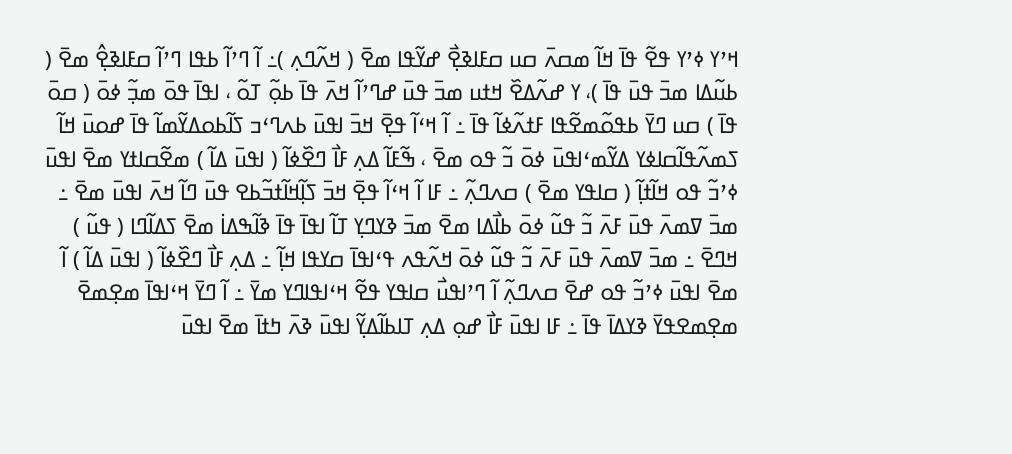ߞߴߌ ߦߴߌ ߟߐ߬ ߟߊ߫ ߞߊ߬ ߘߛߍ߫ ߛߎ ߛߓߊߢߐ߲߯ ߝߌ߬ߟߊ ߘߐ߫ ( ߞߍ߬ߣߍ߲ )߸ ߊ߬ ߣߴߊ߬ ߕߟߊ ߣߴߊ߬ ߛߓߊߢߐ߲߮ ߘߐ߫ ( ߕߎ߬ߡߊ ߘߏ߫ ߟߎ߫ ߟߊ߫ )، ߌ ߝߍ߬ߡߐ߰ ߞߙߎ ߘߏ߫ ߟߎ߫ ߝߣߴߊ߬ ߞߍ߫ ߟߊ߫ ߕߋ߲߬ ߠߋ߬ ، ߊߟߊ߫ ߟߋ߫ ߘߏ߲߬ ߦߋ߫ ( ߛߋ߫ ߟߊ߫ ) ߛߎ ߣߌ߫ ߕߟߋ߬ߘߐ߬ߟߊ ߓߙߍ߬ߦߊ߬ ߟߊ߫ ߸ ߊ߬ ߞߵߊ߬ ߟߐ߲߫ ߞߏ߫ ߊߟߎ߫ ߕߍߣߵߏ ߖߊ߬ߕߋߡߌ߬ߘߊ߬ ߟߊ߫ ߝߋߎ߫ ߞߊ߬ ߖߘߍ߬ߟߊ߬ߛߊߦߌ ߡߌ߬ߘߵߊߟߎ߫ ߦߋ߫ ߏ߬ ߟߋ ߘߐ߫ ، ߒ߬ߓߊ߬ ߡߍ߲ ߓߊ߯ ߣߐ߰ߦߊ߬ ( ߊߟߎ߫ ߡߊ߬ ) ߘߐ߬ߛߊߙߌ ߘߐ߫ ߊߟߎ߫ ߦߴߏ߬ ߟߋ ߞߊ߬ߙߊ߲߬ ( ߛߊߟߌ ߘߐ߫ ) ߛߍߣߍ߲߬ ߸ ߓߊ ߊ߬ ߞߵߊ߬ ߟߐ߲߫ ߞߏ߫ ߖߊ߲߬ߞߊ߬ߙߏ߬ߕߐ ߟߎ߫ ߣߊ߬ ߞߍ߫ ߊߟߎ߫ ߘߐ߫ ߸ ߘߏ߫ ߜߘߍ߫ ߟߎ߫ ߓߍ߫ ߏ߬ ߟߎ߬ ߦߋ߫ ߕߊ߯ߡߊ ߘߐ߫ ߘߏ߫ ߢߌߣߌ߲ ߠߊ߬ ߊߟߊ߫ ߟߊ߫ ߢߊ߬ߒߡߊ߭ ߘߐ߫ ߖߡߊ߬ߣߊ ( ߟߎ߬ ) ߞߣߐ߫ ߸ ߘߏ߫ ߜߘߍ߫ ߟߎ߫ ߓߍ߫ ߏ߬ ߟߎ߬ ߦߋ߫ ߞߍ߬ߟߍ ߟߵߊߟߊ߫ ߛߌߟߊ ߞߊ߲߬ ߸ ߡߍ߲ ߓߊ߯ ߣߐ߰ߦߊ߬ ( ߊߟߎ߫ ߡߊ߬ ) ߊ߬ ߘߐ߫ ߊߟߎ߫ ߦߴߏ߬ ߟߋ ߝߐ߫ ߛߍߣߍ߲߬ ߊ߬ ߣߴߊߟߎ߯ ߛߊߟߌ ߟߐ߬ ߞߵߊߟߊߣߌ ߘߌ߫ ߸ ߊ߬ ߣߌ߫ ߞߵߊߟߊ߫ ߘߐ߲ߘߐ߫ ߘߐ߲ߘߐߟߌ߫ ߢߌߡߊ߫ ߟߊ߫ ߸ ߓߊ ߊߟߎ߫ ߓߊ߯ ߝߋ߲ ߡߍ߲ ߠߊߕߊ߬ߡߌ߲߬ ߊߟߎ߫ ߢߍ߫ ߤߙߊ߫ ߘߐ߫ ߊߟߎ߫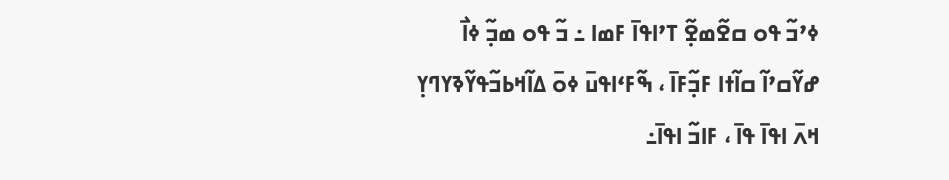ߦߴߏ߬ ߟߋ ߛߐ߬ߘߐ߲߬ ߠߴߊߟߊ߫ ߓߘߊ ߸ ߏ߬ ߟߋ ߘߏ߲߬ ߦߊ߯ ߝߌ߬ߛߴߊ߬ ߛߊ߬ߙߊ ߓߏ߲߬ߓߊ߫ ، ߒ߬ߓߵߊߟߎ߫ ߦߋ߫ ߡߊ߬ߞߕߏ߬ߟߌ߬ߢߌߣߌ߲ ߞߍ߫ ߊߟߊ߫ ߟߊ߫ ، ߓߊߏ߬ ߊߟߊ߫߸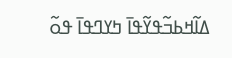ߡߊ߬ߞߕߏ߬ߟߌ߬ߟߊ߫ ߤߌߣߟߊ߫ ߟߋ߬